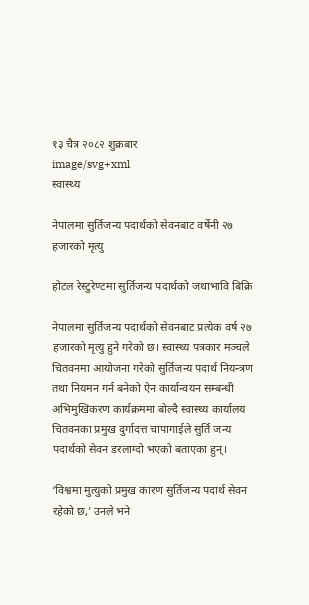१३ चैत्र २०८२ शुक्रबार
image/svg+xml
स्वास्थ्य

नेपालमा सुर्तिजन्य पदार्थको सेवनबाट वर्षेनी २७ हजारको मृत्यु

होटल रेस्टुरेण्टमा सुर्तिजन्य पदार्थको जथाभावि बिक्रि

नेपालमा सुर्तिजन्य पदार्थको सेवनबाट प्रत्येक वर्ष २७ हजारको मृत्यु हुने गरेको छ। स्वास्थ्य पत्रकार मञ्चले चितवनमा आयोजना गरेको सुर्तिजन्य पदार्थ नियन्त्रण तथा नियमन गर्न बनेको ऐन कार्यान्वयन सम्बन्धी अभिमुखिकरण कार्यक्रममा बोल्दै स्वास्थ्य कार्यालय चितवनका प्रमुख दुर्गादत्त चापागाईले सुर्ति जन्य पदार्थको सेवन डरलाग्दो भएको बताएका हुन्।

‘विश्वमा मुत्युको प्रमुख कारण सुर्तिजन्य पदार्थ सेवन रहेको छ,’ उनले भने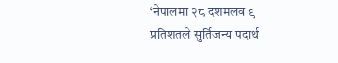‘नेपालमा २८ दशमलव ९ प्रतिशतले सुर्तिजन्य पदार्थ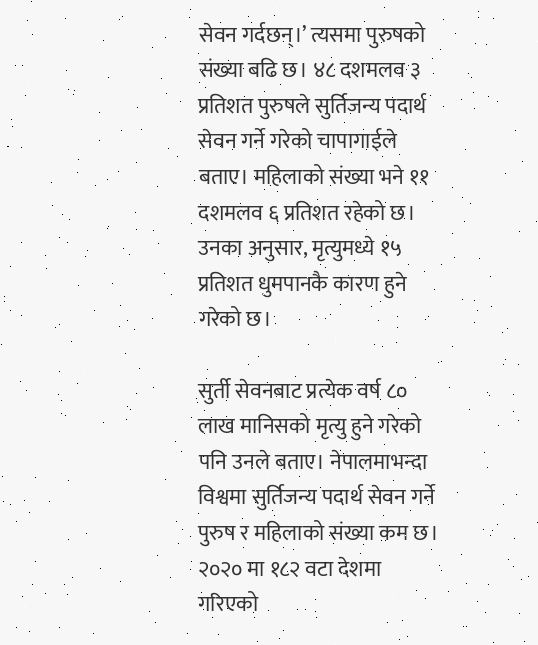सेवन गर्दछन्।’ त्यसमा पुरुषको संख्या बढि छ। ४८ दशमलव ३ प्रतिशत पुरुषले सुर्तिजन्य पदार्थ सेवन गर्ने गरेको चापागाईले बताए। महिलाको संख्या भने ११ दशमलव ६ प्रतिशत रहेको छ।  उनका अनुसार, मृत्युमध्ये १५ प्रतिशत धुमपानकै कारण हुने गरेको छ।

सुर्ती सेवनबाट प्रत्येक वर्ष ८० लाख मानिसको मृत्यु हुने गरेको पनि उनले बताए। नेपालमाभन्दा विश्वमा सुर्तिजन्य पदार्थ सेवन गर्ने पुरुष र महिलाको संख्या कम छ। २०२० मा १८२ वटा देशमा गरिएको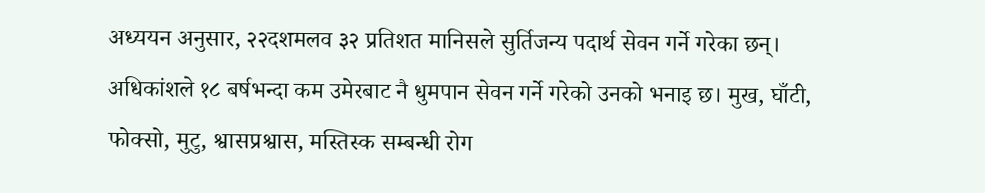अध्ययन अनुसार, २२दशमलव ३२ प्रतिशत मानिसले सुर्तिजन्य पदार्थ सेवन गर्ने गरेका छन्। अधिकांशले १८ बर्षभन्दा कम उमेरबाट नै धुमपान सेवन गर्ने गरेको उनको भनाइ छ। मुख, घाँटी, फोक्सो, मुटु, श्वासप्रश्वास, मस्तिस्क सम्बन्धी रोग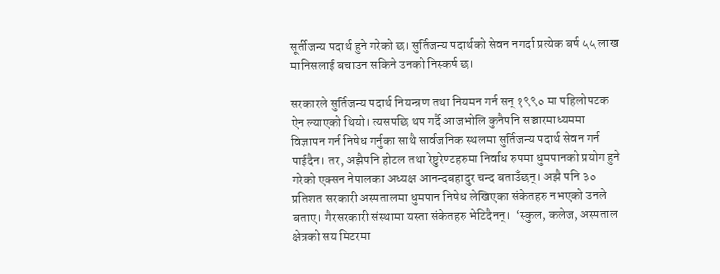सूर्तीजन्य पदार्थ हुने गरेको छ। सुर्तिजन्य पदार्थको सेवन नगर्दा प्रत्येक बर्ष ५५ लाख मानिसलाई बचाउन सकिने उनको निस्कर्ष छ।

सरकारले सुर्तिजन्य पदार्थ नियन्त्रण तथा नियमन गर्न सन् १९९० मा पहिलोपटक ऐन ल्याएको थियो। त्यसपछि थप गर्दै आजभोलि कुनैपनि सञ्चारमाध्यममा विज्ञापन गर्न निषेध गर्नुका साथै सार्वजनिक स्थलमा सुर्तिजन्य पदार्थ सेवन गर्न पाईदैन। तर, अझैपनि होटल तथा रेष्टुरेण्टहरुमा निर्वाध रुपमा धुमपानको प्रयोग हुने गरेको एक्सन नेपालका अध्यक्ष आनन्दबहादुर चन्द बताउँछन्। अझै पनि ३० प्रतिशत सरकारी अस्पतालमा धुमपान निषेध लेखिएका संकेतहरु नभएको उनले बताए। गैरसरकारी संस्थामा यस्ता संकेतहरु भेटिदैनन्।  ‘स्कुल, कलेज, अस्पताल क्षेत्रको सय मिटरमा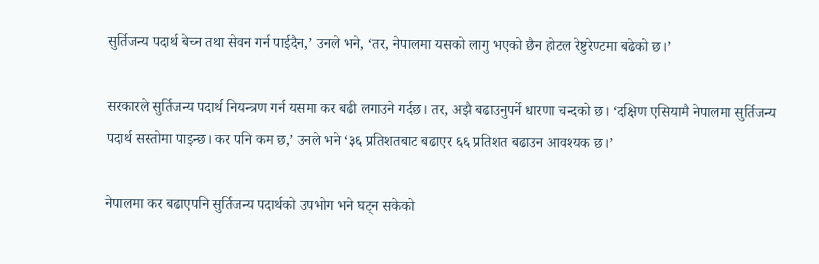सुर्तिजन्य पदार्थ बेच्न तथा सेवन गर्न पाईदैन,’ उनले भने, ‘तर, नेपालमा यसको लागु भएको छैन होटल रेष्टुरेण्टमा बढेको छ।’

सरकारले सुर्तिजन्य पदार्थ नियन्त्रण गर्न यसमा कर बढी लगाउने गर्दछ। तर, अझै बढाउनुपर्ने धारणा चन्दको छ। ‘दक्षिण एसियामै नेपालमा सुर्तिजन्य पदार्थ सस्तोमा पाइन्छ। कर पनि कम छ,’ उनले भने ‘३६ प्रतिशतबाट बढाएर ६६ प्रतिशत बढाउन आवश्यक छ।’

नेपालमा कर बढाएपनि सुर्तिजन्य पदार्थको उपभोग भने घट्न सकेको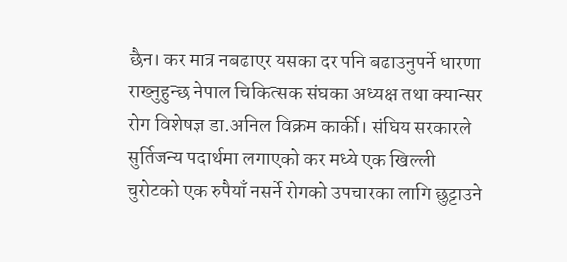छैन। कर मात्र नबढाएर यसका दर पनि बढाउनुपर्ने धारणा राख्नुहुन्छ नेपाल चिकित्सक संघका अध्यक्ष तथा क्यान्सर रोग विशेषज्ञ डा.अनिल विक्रम कार्की। संघिय सरकारले सुर्तिजन्य पदार्थमा लगाएको कर मध्ये एक खिल्ली चुरोटको एक रुपैयाँ नसर्ने रोगको उपचारका लागि छुट्टाउने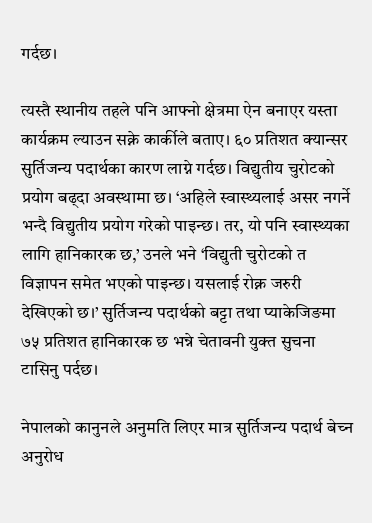गर्दछ।

त्यस्तै स्थानीय तहले पनि आफ्नो क्षेत्रमा ऐन बनाएर यस्ता कार्यक्रम ल्याउन सक्ने कार्कीले बताए। ६० प्रतिशत क्यान्सर सुर्तिजन्य पदार्थका कारण लाग्ने गर्दछ। विद्युतीय चुरोटको प्रयोग बढ्दा अवस्थामा छ। ‘अहिले स्वास्थ्यलाई असर नगर्ने भन्दै विद्युतीय प्रयोग गरेको पाइन्छ। तर, यो पनि स्वास्थ्यका लागि हानिकारक छ,’ उनले भने ‘विद्युती चुरोटको त विज्ञापन समेत भएको पाइन्छ। यसलाई रोक्न जरुरी देखिएको छ।’ सुर्तिजन्य पदार्थको बट्टा तथा प्याकेजिङमा ७५ प्रतिशत हानिकारक छ भन्ने चेतावनी युक्त सुचना टासिनु पर्दछ।

नेपालको कानुनले अनुमति लिएर मात्र सुर्तिजन्य पदार्थ बेच्न अनुरोध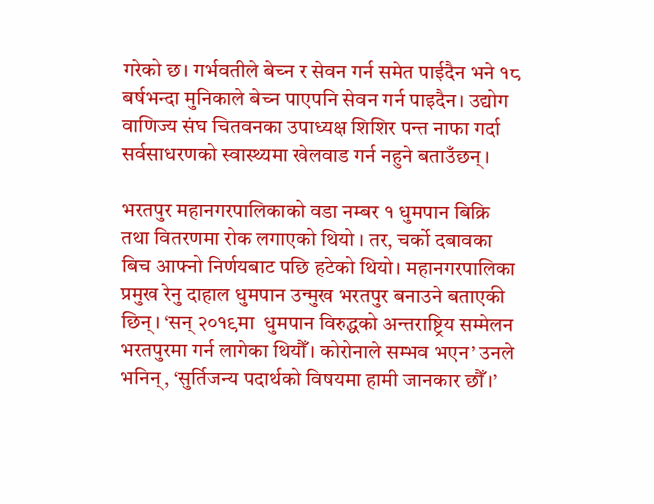गरेको छ। गर्भवतीले बेच्न र सेवन गर्न समेत पाईदैन भने १८ बर्षभन्दा मुनिकाले बेच्न पाएपनि सेवन गर्न पाइदैन। उद्योग वाणिज्य संघ चितवनका उपाध्यक्ष शिशिर पन्त नाफा गर्दा सर्वसाधरणको स्वास्थ्यमा खेलवाड गर्न नहुने बताउँछन्।

भरतपुर महानगरपालिकाको वडा नम्बर १ धुमपान बिक्रि तथा वितरणमा रोक लगाएको थियो । तर, चर्को दबावका बिच आफ्नो निर्णयबाट पछि हटेको थियो। महानगरपालिका प्रमुख रेनु दाहाल धुमपान उन्मुख भरतपुर बनाउने बताएकी छिन्। ‘सन् २०१९मा  धुमपान विरुद्धको अन्तराष्ट्रिय सम्मेलन भरतपुरमा गर्न लागेका थियौँ। कोरोनाले सम्भव भएन’ उनले भनिन्, ‘सुर्तिजन्य पदार्थको विषयमा हामी जानकार छौँ।’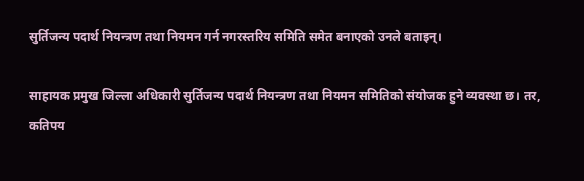सुर्तिजन्य पदार्थ नियन्त्रण तथा नियमन गर्न नगरस्तरिय समिति समेत बनाएको उनले बताइन्।

साहायक प्रमुख जिल्ला अधिकारी सुर्तिजन्य पदार्थ नियन्त्रण तथा नियमन समितिको संयोजक हुने व्यवस्था छ। तर, कतिपय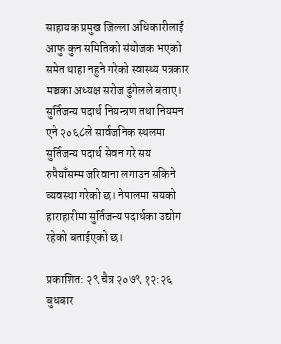साहायक प्रमुख जिल्ला अधिकारीलाई आफु कुन समितिको संयोजक भएको समेत थाहा नहुने गरेको स्वास्थ्य पत्रकार मञ्चका अध्यक्ष सरोज ढुंगेलले बताए। सुर्तिजन्य पदार्थ नियन्त्रण तथा नियमन एने २०६८ले सार्वजनिक स्थलमा सुर्तिजन्य पदार्थ सेवन गरे सय रुपैयाँसम्म जरिवाना लगाउन सकिने व्यवस्था गरेको छ। नेपालमा सयको हाराहारीमा सुर्तिजन्य पदार्थका उद्योग रहेको बताईएको छ।

प्रकाशित: २९ चैत्र २०७९ १२:२६ बुधबार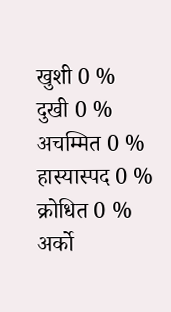खुशी 0 %
दुखी 0 %
अचम्मित 0 %
हास्यास्पद 0 %
क्रोधित 0 %
अर्को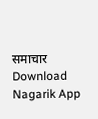समाचार
Download Nagarik App